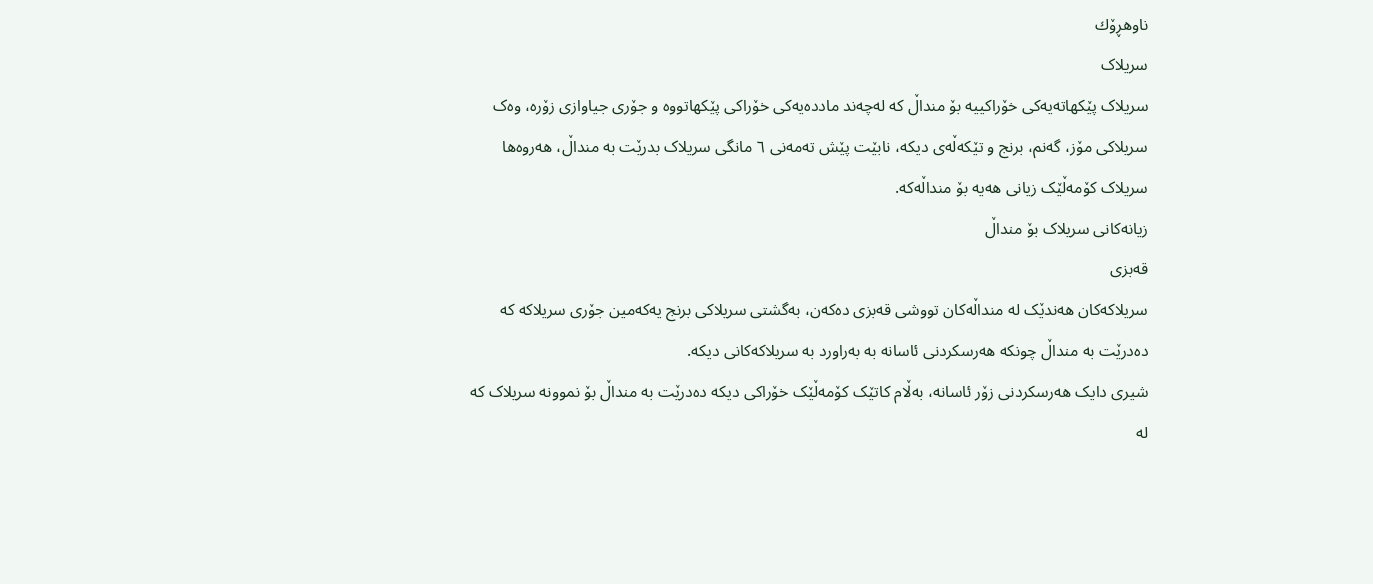ناوهڕۆك
سریلاک
سریلاک پێکهاتەیەکی خۆراکییە بۆ منداڵ کە لەچەند ماددەیەکی خۆراکی پێکهاتووە و جۆری جیاوازی زۆرە، وەک سریلاکی مۆز، گەنم، برنج و تێکەڵەی دیکە، نابێت پێش تەمەنی ٦ مانگی سریلاک بدرێت بە منداڵ، هەروەها سریلاک کۆمەڵێک زیانی هەیە بۆ منداڵەکە.
زیانەکانی سریلاک بۆ منداڵ
قەبزی
سریلاکەکان هەندێک لە منداڵەکان تووشی قەبزی دەکەن، بەگشتی سریلاکی برنج یەکەمین جۆری سریلاکە کە دەدرێت بە منداڵ چونکە هەرسکردنی ئاسانە بە بەراورد بە سریلاکەکانی دیکە.
شیری دایک هەرسکردنی زۆر ئاسانە، بەڵام کاتێک کۆمەڵێک خۆراکی دیکە دەدرێت بە منداڵ بۆ نموونە سریلاک کە لە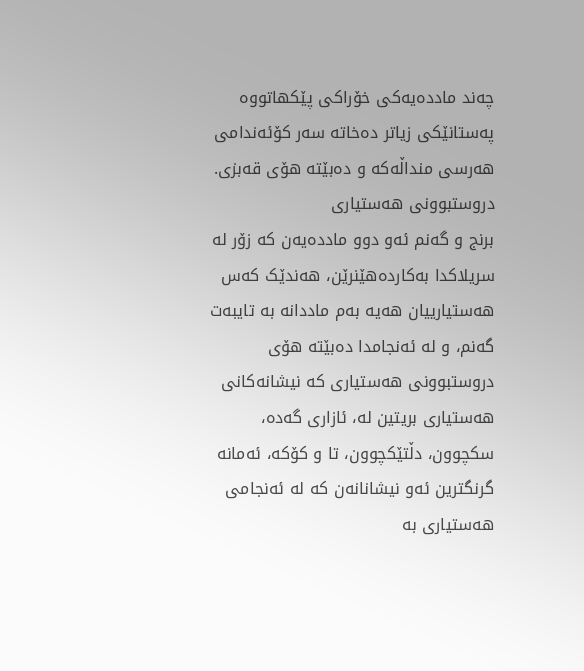چەند ماددەیەکی خۆراکی پێکهاتووە پەستانێکی زیاتر دەخاتە سەر کۆئەندامی هەرسی منداڵەکە و دەبێتە هۆی قەبزی.
دروستبوونی هەستیاری
برنج و گەنم ئەو دوو ماددەیەن کە زۆر لە سریلاکدا بەکاردەهێنرێن، هەندێک کەس هەستیارییان هەیە بەم ماددانە بە تایبەت گەنم، و لە ئەنجامدا دەبێتە هۆی دروستبوونی هەستیاری کە نیشانەکانی هەستیاری بریتین لە، ئازاری گەدە، سکچوون، دڵتێکچوون، تا و کۆکە، ئەمانە گرنگترین ئەو نیشانانەن کە لە ئەنجامی هەستیاری بە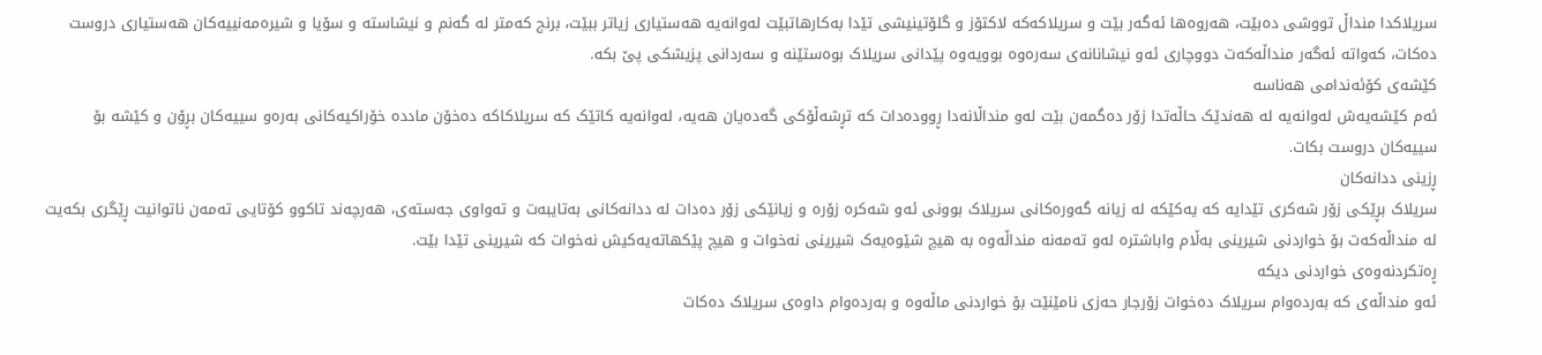سریلاکدا منداڵ تووشی دەبێت، هەروەها ئەگەر بێت و سریلاکەکە لاکتۆز و گلۆتینیشی تێدا بەکارهاتبێت لەوانەیە هەستیاری زیاتر ببێت، برنج کەمتر لە گەنم و نیشاستە و سۆیا و شیرەمەنییەکان هەستیاری دروست دەکات، کەواتە ئەگەر منداڵەکەت دووچاری ئەو نیشانانەی سەرەوە بوویەوە پێدانی سریلاک بوەستێنە و سەردانی پزیشکی پێ بکە.
کێشەی کۆئەندامی هەناسە
ئەم کێشەیەش لەوانەیە لە هەندێک حاڵەتدا زۆر دەگمەن بێت لەو منداڵانەدا ڕوودەدات کە تڕشەڵۆکی گەدەیان هەیە، لەوانەیە کاتێک کە سریلاکاکە دەخۆن ماددە خۆراکیەکانی بەرەو سییەکان بڕۆن و کێشە بۆ سییەکان دروست بکات.
ڕزینی ددانەکان
سریلاک بڕێکی زۆر شەکری تێدایە کە یەکێکە لە زیانە گەورەکانی سریلاک بوونی ئەو شەکرە زۆرە و زیانێکی زۆر دەدات لە ددانەکانی بەتایبەت و تەواوی جەستەی، هەرچەند تاکوو کۆتایی تەمەن ناتوانیت ڕێگری بکەیت لە منداڵەکەت بۆ خواردنی شیرینی بەڵام واباشترە لەو تەمەنە منداڵەوە بە هیچ شێوەیەک شیرینی نەخوات و هیچ پێکهاتەیەکیش نەخوات کە شیرینی تێدا بێت.
ڕەتکردنەوەی خواردنی دیکە
ئەو منداڵەی کە بەردەوام سریلاک دەخوات زۆرجار حەزی نامێنێت بۆ خواردنی ماڵەوە و بەردەوام داوەی سریلاک دەکات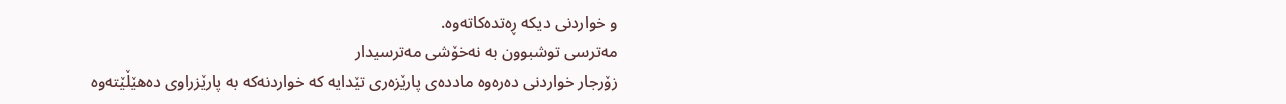و خواردنی دیکە ڕەتدەکاتەوە.
مەترسی توشبوون بە نەخۆشی مەترسیدار
زۆرجار خواردنی دەرەوە ماددەی پارێزەری تێدایە کە خواردنەکە بە پارێزراوی دەهێڵێتەوە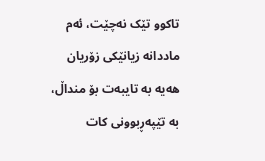تاکوو تێک نەچێت، ئەم ماددانە زیانێکی زۆریان هەیە بە تایبەت بۆ منداڵ، بە تێپەڕبوونی کات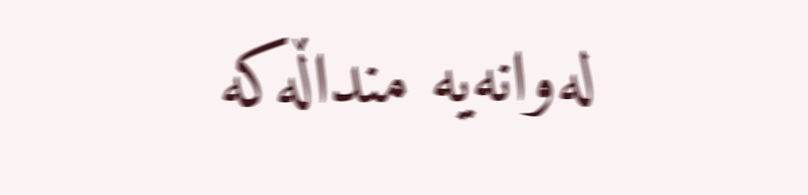لەوانەیە منداڵەکە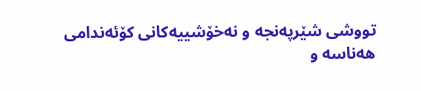تووشی شێرپەنجە و نەخۆشییەکانی کۆئەندامی هەناسە و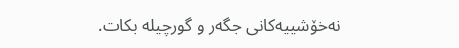نەخۆشییەکانی جگەر و گورچیلە بکات.